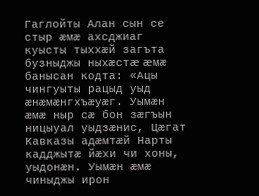Гаглойты Алан сын се стыр æмæ ахсджиаг куысты тыххæй загъта бузныджы ныхæстæ æмæ банысан кодта: «Ацы чингуыты рацыд уыд æнæмæнгхъæуæг. Уымæн æмæ ныр сæ бон зæгъын ницыуал уыдзæнис, Цæгат Кавказы адæмтæй Нарты кадджытæ йæхи чи хоны, уыдонæн. Уымæн æмæ чиныджы ирон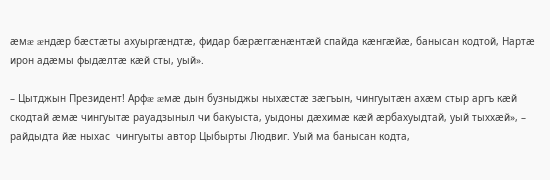æмæ æндæр бæстæты ахуыргæндтæ, фидар бæрæггæнæнтæй спайда кæнгæйæ, банысан кодтой, Нартæ ирон адæмы фыдæлтæ кæй сты, уый».

– Цытджын Президент! Арфæ æмæ дын бузныджы ныхæстæ зæгъын, чингуытæн ахæм стыр аргъ кæй скодтай æмæ чингуытæ рауадзыныл чи бакуыста, уыдоны дæхимæ кæй æрбахуыдтай, уый тыххæй», – райдыдта йæ ныхас  чингуыты автор Цыбырты Людвиг. Уый ма банысан кодта,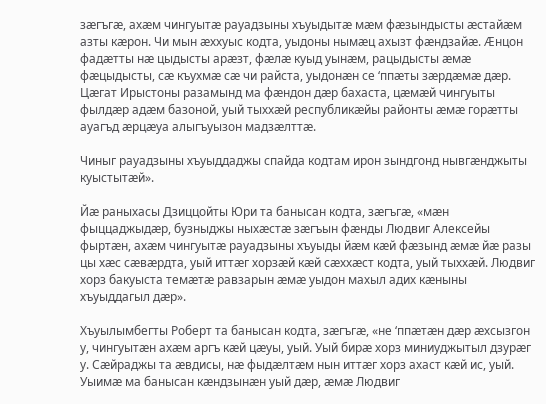зæгъгæ, ахæм чингуытæ рауадзыны хъуыдытæ мæм фæзындысты æстайæм азты кæрон. Чи мын æххуыс кодта, уыдоны нымæц ахызт фæндзайæ. Æнцон фадæтты нæ цыдысты арæзт, фæлæ куыд уынæм, рацыдысты æмæ фæцыдысты, сæ къухмæ сæ чи райста, уыдонæн се ‘ппæты зæрдæмæ дæр. Цæгат Ирыстоны разамынд ма фæндон дæр бахаста, цæмæй чингуыты фылдæр адæм базоной, уый тыххæй республикæйы районты æмæ горæтты ауагъд æрцæуа алыгъуызон мадзæлттæ.

Чиныг рауадзыны хъуыддаджы спайда кодтам ирон зындгонд нывгæнджыты куыстытæй».

Йæ раныхасы Дзиццойты Юри та банысан кодта, зæгъгæ, «мæн фыццаджыдæр, бузныджы ныхæстæ зæгъын фæнды Людвиг Алексейы фыртæн, ахæм чингуытæ рауадзыны хъуыды йæм кæй фæзынд æмæ йæ разы цы хæс сæвæрдта, уый иттæг хорзæй кæй сæххæст кодта, уый тыххæй. Людвиг хорз бакуыста темæтæ равзарын æмæ уыдон махыл адих кæныны хъуыддагыл дæр».

Хъуылымбегты Роберт та банысан кодта, зæгъгæ, «не ‘ппæтæн дæр æхсызгон у, чингуытæн ахæм аргъ кæй цæуы, уый. Уый бирæ хорз миниуджытыл дзурæг у. Сæйраджы та æвдисы, нæ фыдæлтæм нын иттæг хорз ахаст кæй ис, уый. Уыимæ ма банысан кæндзынæн уый дæр, æмæ Людвиг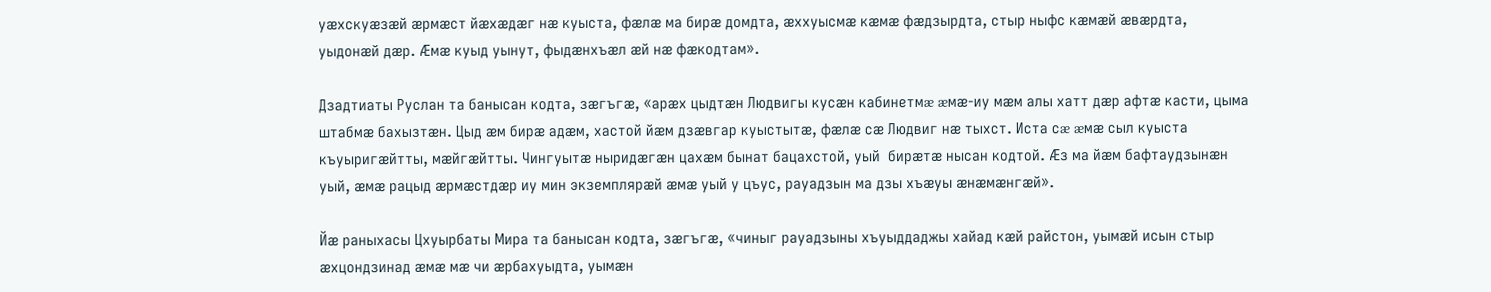уæхскуæзæй æрмæст йæхæдæг нæ куыста, фæлæ ма бирæ домдта, æххуысмæ кæмæ фæдзырдта, стыр ныфс кæмæй æвæрдта, уыдонæй дæр. Æмæ куыд уынут, фыдæнхъæл æй нæ фæкодтам».

Дзадтиаты Руслан та банысан кодта, зæгъгæ, «арæх цыдтæн Людвигы кусæн кабинетмæ æмæ-иу мæм алы хатт дæр афтæ касти, цыма штабмæ бахызтæн. Цыд æм бирæ адæм, хастой йæм дзæвгар куыстытæ, фæлæ сæ Людвиг нæ тыхст. Иста сæ æмæ сыл куыста къуыригæйтты, мæйгæйтты. Чингуытæ ныридæгæн цахæм бынат бацахстой, уый  бирæтæ нысан кодтой. Æз ма йæм бафтаудзынæн уый, æмæ рацыд æрмæстдæр иу мин экземплярæй æмæ уый у цъус, рауадзын ма дзы хъæуы æнæмæнгæй».

Йæ раныхасы Цхуырбаты Мира та банысан кодта, зæгъгæ, «чиныг рауадзыны хъуыддаджы хайад кæй райстон, уымæй исын стыр æхцондзинад æмæ мæ чи æрбахуыдта, уымæн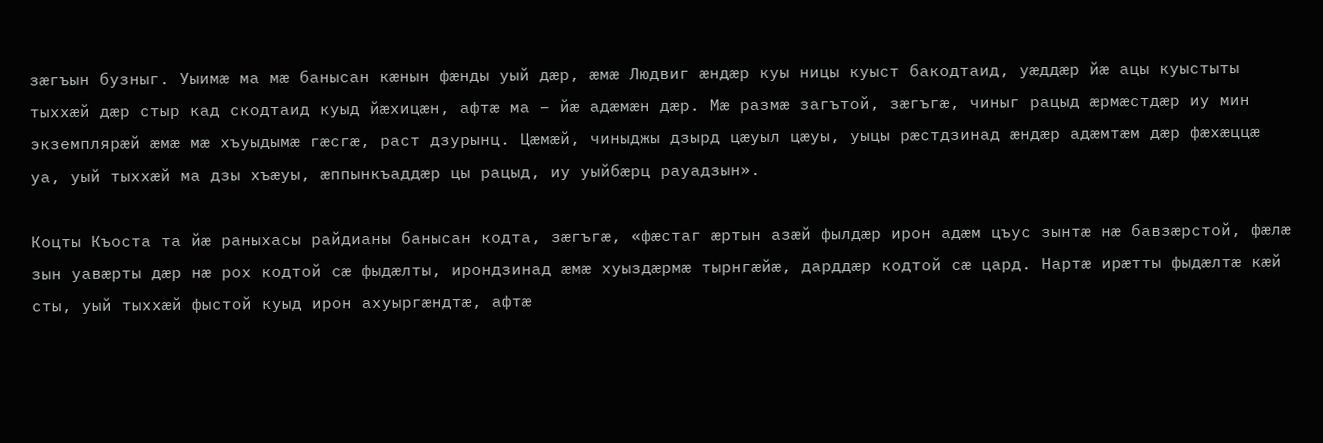зæгъын бузныг. Уыимæ ма мæ банысан кæнын фæнды уый дæр, æмæ Людвиг æндæр куы ницы куыст бакодтаид, уæддæр йæ ацы куыстыты тыххæй дæр стыр кад скодтаид куыд йæхицæн, афтæ ма – йæ адæмæн дæр. Мæ размæ загътой, зæгъгæ, чиныг рацыд æрмæстдæр иу мин экземплярæй æмæ мæ хъуыдымæ гæсгæ, раст дзурынц. Цæмæй, чиныджы дзырд цæуыл цæуы, уыцы рæстдзинад æндæр адæмтæм дæр фæхæццæ уа, уый тыххæй ма дзы хъæуы, æппынкъаддæр цы рацыд, иу уыйбæрц рауадзын».

Коцты Къоста та йæ раныхасы райдианы банысан кодта, зæгъгæ, «фæстаг æртын азæй фылдæр ирон адæм цъус зынтæ нæ бавзæрстой, фæлæ зын уавæрты дæр нæ рох кодтой сæ фыдæлты, ирондзинад æмæ хуыздæрмæ тырнгæйæ, дарддæр кодтой сæ цард. Нартæ ирæтты фыдæлтæ кæй сты, уый тыххæй фыстой куыд ирон ахуыргæндтæ, афтæ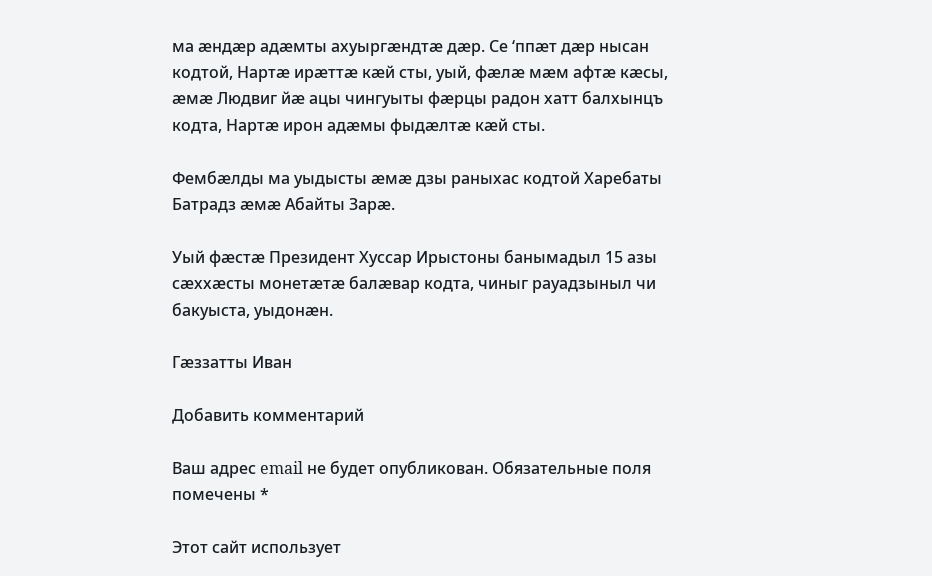ма æндæр адæмты ахуыргæндтæ дæр. Се ‘ппæт дæр нысан кодтой, Нартæ ирæттæ кæй сты, уый, фæлæ мæм афтæ кæсы, æмæ Людвиг йæ ацы чингуыты фæрцы радон хатт балхынцъ кодта, Нартæ ирон адæмы фыдæлтæ кæй сты.

Фембæлды ма уыдысты æмæ дзы раныхас кодтой Харебаты Батрадз æмæ Абайты Зарæ.

Уый фæстæ Президент Хуссар Ирыстоны банымадыл 15 азы сæххæсты монетæтæ балæвар кодта, чиныг рауадзыныл чи бакуыста, уыдонæн.

Гæззатты Иван

Добавить комментарий

Ваш адрес email не будет опубликован. Обязательные поля помечены *

Этот сайт использует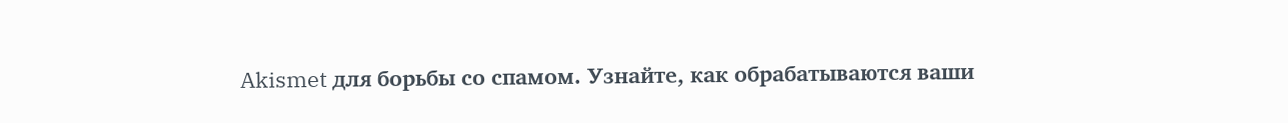Akismet для борьбы со спамом. Узнайте, как обрабатываются ваши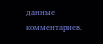данные комментариев.